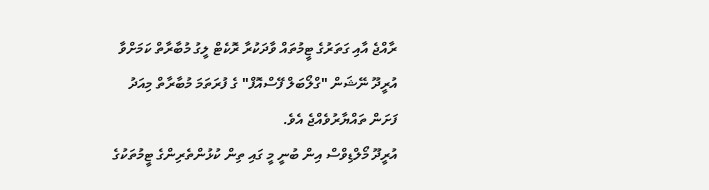ރާއްޖެ އާއި ގަތަރުގެ ޓީމުތައް ވާދަކުރާ ރޮކެޓް ލީގު މުބާރާތް ކަމަށްވާ އުރީދޫ ނޭޝަން "ގްލޯބަލް ފޭސްއޮފް" ގެ ފުރަތަމަ މުބާރާތް މިއަދު ފަށަން ތައްޔާރުވެއްޖެ އެވެ.
އުރީދޫ މޯލްޑިވްސް އިން ބުނީ މީ ގައި ތިން ކުޅުންތެރިންގެ ޓީމުތަކުގެ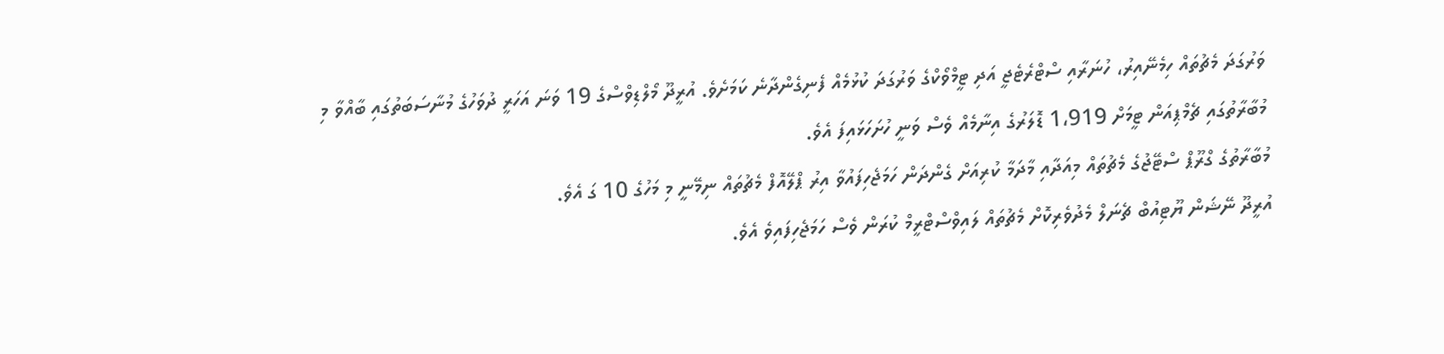ވަރުގަދަ މެޗުތައް ހިމެނޭއިރު، ހުނަރާއި ސްޓްރެޓެޖީ އަދި ޓީމްވޯކްގެ ވަރުގަދަ ކުޅުމެއް ފެނިގެންދާނެ ކަމަށެވެ. އުރީދޫ މޯލްޑިވްސްގެ 19 ވަނަ އަހަރީ ދުވަހުގެ މުނާސަބަތުގައި ބާއްވާ މި މުބާރާތުގައި ޗެމްޕިއަން ޓީމަށް 1،919 ޑޮލަރުގެ އިނާމެއް ވެސް ވަނީ ހުށަހަޅައިފަ އެވެ.
މުބާރާތުގެ ގްރޫޕް ސްޓޭޖުގެ މެޗުތައް މިއަދާއި މާދަމާ ކުރިއަށް ގެންދަން ހަމަޖެހިފައުވާ އިރު ޕްލޭއޮފް މެޗުތައް ނިމޭނީ މި މަހުގެ 10 ގަ އެވެ.
އުރީދޫ ނޭޝަން ޔޫޓިއުބް ޗެނަލް މެދުވެރިކޮށް މެޗުތައް ލައިވްސްޓްރީމް ކުރަން ވެސް ހަމަޖެހިފައިވެ އެވެ.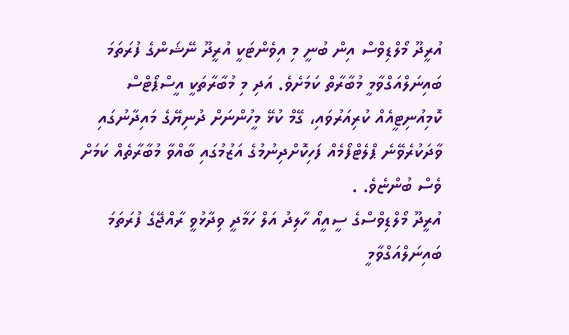އުރީދޫ މޯލްޑިވްސް އިން ބުނީ މި އިވެންޓަކީ އުރީދޫ ނޭޝަންގެ ފުރަތަމަ ބައިނަލްއަގްވާމީ މުބާރާތް ކަމަށެވެ. އަދި މި މުބާރާތަކީ އީސްޕޯޓްސް ކޮމިއުނިޓީއެއް ކުރިއަރުވައި، ގޭމް ކުޅޭ މީހުންނަށް ދުނިޔޭގެ މައިދާނުގައި ވާދަކުރެވޭނެ ޕްލެޓްފޯމެއް ފަހިކޮށްދިނުމުގެ އަޒުމުގައި ބާއްވާ މުބާރާތެއް ކަމަށް ވެސް ބުންޏެވެ. .
އުރީދޫ މޯލްޑިވްސްގެ ސީއީއޯ ހާލިދު އަލް ހަމާދީ ވިދާޅުވީ ރާއްޖޭގެ ފުރަތަމަ ބައިނަލްއަގްވާމީ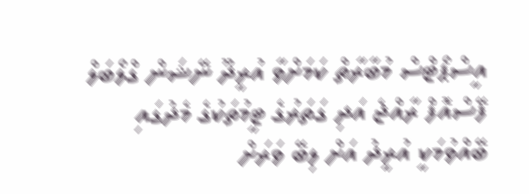އީސްޕޯޓްސް މުބާރާތް ކަމަށްވާ އުރީދޫ ނޭޝަން ގްލޯބަލް ފޭސްއޮފް ރާއްޖެ އަދި ގަތަރުގެ ޓީމުތަކުގެ މެދުގައި ބޭއްވުމަކީ އުރީދު އަށް ލިބޭ ވަރަށް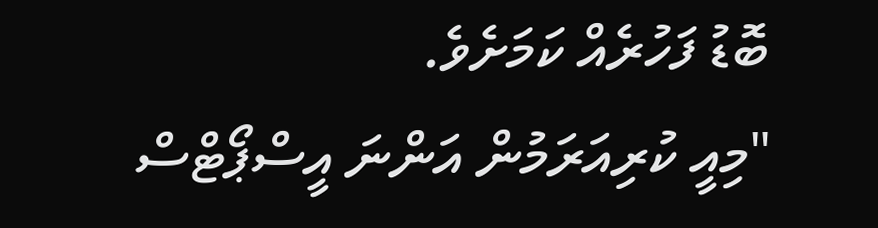ބޮޑު ފަހުރެއް ކަމަށެވެ.
"މިއީ ކުރިއަރަމުން އަންނަ އީސްޕޯޓްސް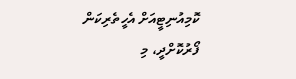ކޮމިއުނިޓީއަށް އެހީތެރިކަން ފޯރުކޮށްދީ، މި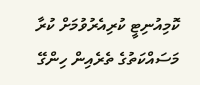ކޮމިއުނިޓީ ކުރިއެރުވުމަށް ކުރާ މަސައްކަތުގެ ތެރެއިން ހިންގޭ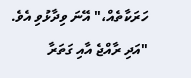ހަރަކާތެއް،" އޭނަ ވިދާޅުވި އެވެ. "އަދި ރާއްޖެ އާއި ގަތަރާ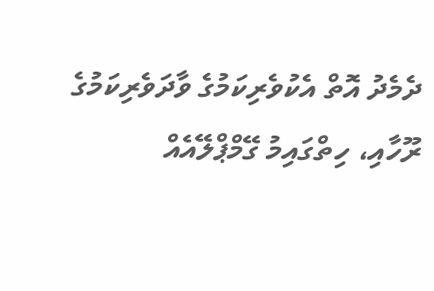ދެމެދު އޮތް އެކުވެރިކަމުގެ ވާދަވެރިކަމުގެ ރޫހާއި، ހިތްގައިމު ގޭމްޕްލޭއެއް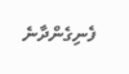ފެނިގެންދާނެ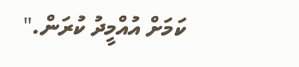ކަމަށް އުއްމީދު ކުރަން."